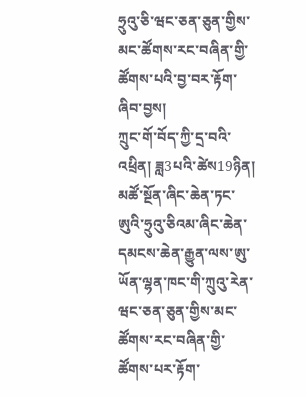ཧྲུའུ་ཅི་ཝང་ཅན་ཅུན་གྱིས་མང་ཚོགས་རང་བཞིན་གྱི་ཚོགས་པའི་བྱ་བར་རྟོག་ཞིབ་བྱས།
ཀྲུང་གོ་བོད་ཀྱི་དྲ་བའི་འཕྲིན། ཟླ3པའི་ཚེས19ཉིན། མཚོ་སྔོན་ཞིང་ཆེན་ཏང་ཨུའི་ཧྲུའུ་ཅིའམ་ཞིང་ཆེན་དམངས་ཆེན་རྒྱུན་ལས་ཨུ་ཡོན་ལྷན་ཁང་གི་ཀྲུའུ་རེན་ཝང་ཅན་ཅུན་གྱིས་མང་ཚོགས་རང་བཞིན་གྱི་ཚོགས་པར་རྟོག་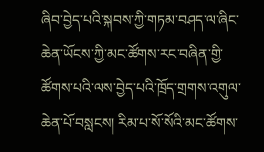ཞིབ་བྱེད་པའི་སྐབས་ཀྱི་གཏམ་བཤད་ལ་ཞིང་ཆེན་ཡོངས་ཀྱི་མང་ཚོགས་རང་བཞིན་གྱི་ཚོགས་པའི་ལས་བྱེད་པའི་ཁྲོད་གྲགས་འགུལ་ཆེན་པོ་བསླངས། རིམ་པ་སོ་སོའི་མང་ཚོགས་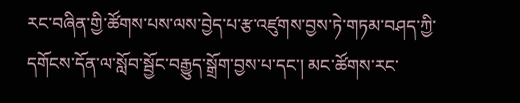རང་བཞིན་གྱི་ཚོགས་པས་ལས་བྱེད་པ་རྩ་འཛུགས་བྱས་ཏེ་གཏམ་བཤད་ཀྱི་དགོངས་དོན་ལ་སློབ་སྦྱོང་བརྒྱུད་སྒྲོག་བྱས་པ་དང་། མང་ཚོགས་རང་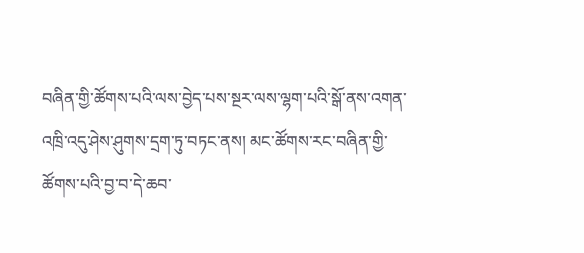བཞིན་གྱི་ཚོགས་པའི་ལས་བྱེད་པས་སྔར་ལས་ལྷག་པའི་སྒོ་ནས་འགན་འཁྲི་འདུ་ཤེས་ཤུགས་དྲག་ཏུ་བཏང་ནས། མང་ཚོགས་རང་བཞིན་གྱི་ཚོགས་པའི་བྱ་བ་དེ་ཆབ་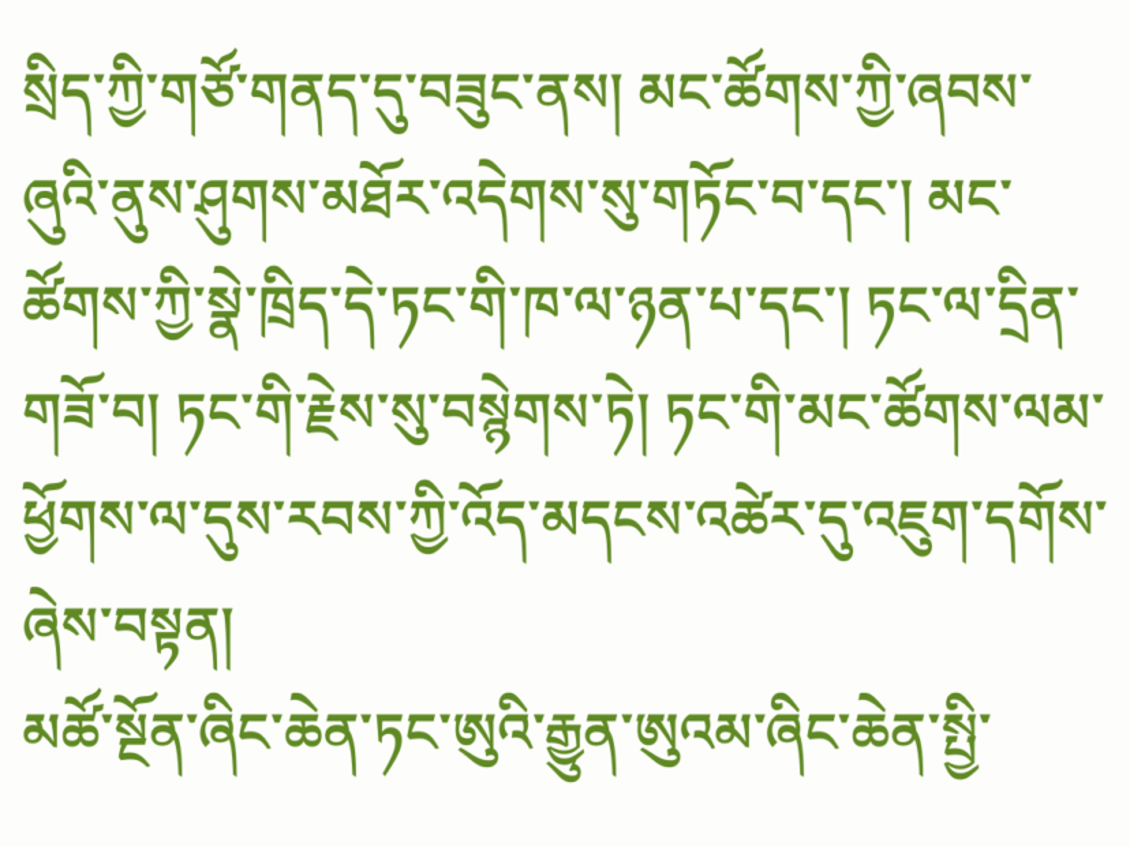སྲིད་ཀྱི་གཙོ་གནད་དུ་བཟུང་ནས། མང་ཚོགས་ཀྱི་ཞབས་ཞུའི་ནུས་ཤུགས་མཐོར་འདེགས་སུ་གཏོང་བ་དང་། མང་ཚོགས་ཀྱི་སྣེ་ཁྲིད་དེ་ཏང་གི་ཁ་ལ་ཉན་པ་དང་། ཏང་ལ་དྲིན་གཟོ་བ། ཏང་གི་རྗེས་སུ་བསྙེགས་ཏེ། ཏང་གི་མང་ཚོགས་ལམ་ཕྱོགས་ལ་དུས་རབས་ཀྱི་འོད་མདངས་འཚེར་དུ་འཇུག་དགོས་ཞེས་བསྟན།
མཚོ་སྔོན་ཞིང་ཆེན་ཏང་ཨུའི་རྒྱུན་ཨུའམ་ཞིང་ཆེན་སྤྱི་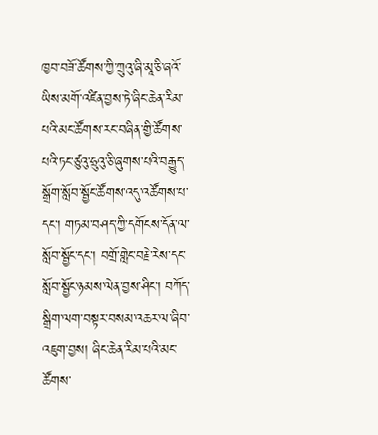ཁྱབ་བཟོ་ཚོགས་ཀྱི་ཀྲུའུ་ཞི་མཱ་ཅི་ཞའོ་ཡིས་མགོ་འཛིན་བྱས་ཏེ་ཞིང་ཆེན་རིམ་པའི་མང་ཚོགས་རང་བཞིན་གྱི་ཚོགས་པའི་ཏང་ཙུའུ་ཧྲུའུ་ཅི་ཞུགས་པའི་བརྒྱུད་སྒྲོག་སློབ་སྦྱོང་ཚོགས་འདུ་འཚོགས་པ་དང་། གཏམ་བཤད་ཀྱི་དགོངས་དོན་ལ་སློབ་སྦྱོང་དང་། བགྲོ་གླེང་བརྗེ་རེས་དང་སློབ་སྦྱོང་ཉམས་ལེན་བྱས་ཤིང་། བཀོད་སྒྲིག་ལག་བསྟར་བསམ་འཆར་ལ་ཞིབ་འཇུག་བྱས། ཞིང་ཆེན་རིམ་པའི་མང་ཚོགས་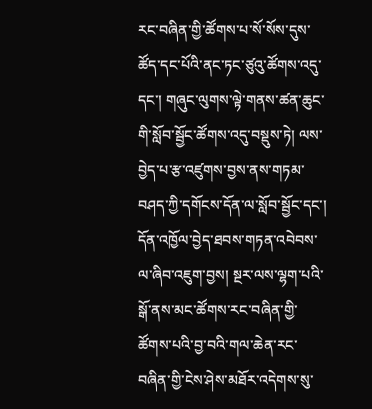རང་བཞིན་གྱི་ཚོགས་པ་སོ་སོས་དུས་ཚོད་དང་པོའི་ནང་ཏང་ཙུའུ་ཚོགས་འདུ་དང་། གཞུང་ལུགས་ལྟེ་གནས་ཚན་ཆུང་གི་སློབ་སྦྱོང་ཚོགས་འདུ་བསྡུས་ཏེ། ལས་བྱེད་པ་རྩ་འཛུགས་བྱས་ནས་གཏམ་བཤད་ཀྱི་དགོངས་དོན་ལ་སློབ་སྦྱོང་དང་། དོན་འཁྱོལ་བྱེད་ཐབས་གཏན་འབེབས་ལ་ཞིབ་འཇུག་བྱས། སྔར་ལས་ལྷག་པའི་སྒོ་ནས་མང་ཚོགས་རང་བཞིན་གྱི་ཚོགས་པའི་བྱ་བའི་གལ་ཆེན་རང་བཞིན་གྱི་ངེས་ཤེས་མཐོར་འདེགས་སུ་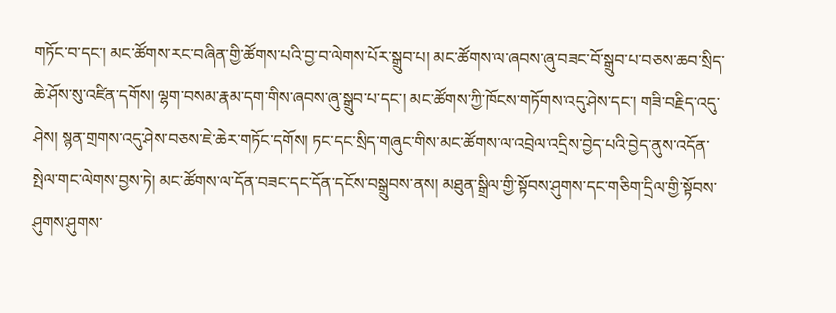གཏོང་བ་དང་། མང་ཚོགས་རང་བཞིན་གྱི་ཚོགས་པའི་བྱ་བ་ལེགས་པོར་སྒྲུབ་པ། མང་ཚོགས་ལ་ཞབས་ཞུ་བཟང་བོ་སྒྲུབ་པ་བཅས་ཆབ་སྲིད་ཆེ་ཤོས་སུ་འཛིན་དགོས། ལྷག་བསམ་རྣམ་དག་གིས་ཞབས་ཞུ་སྒྲུབ་པ་དང་། མང་ཚོགས་ཀྱི་ཁོངས་གཏོགས་འདུ་ཤེས་དང་། གཟི་བརྗིད་འདུ་ཤེས། སྙན་གྲགས་འདུ་ཤེས་བཅས་ཇེ་ཆེར་གཏོང་དགོས། ཏང་དང་སྲིད་གཞུང་གིས་མང་ཚོགས་ལ་འབྲེལ་འདྲིས་བྱེད་པའི་བྱེད་ནུས་འདོན་སྤེལ་གང་ལེགས་བྱས་ཏེ། མང་ཚོགས་ལ་དོན་བཟང་དང་དོན་དངོས་བསྒྲུབས་ནས། མཐུན་སྒྲིལ་གྱི་སྟོབས་ཤུགས་དང་གཅིག་དྲིལ་གྱི་སྟོབས་ཤུགས་ཤུགས་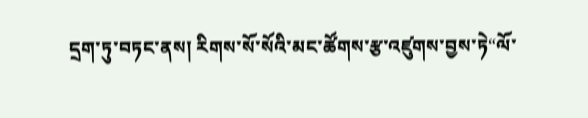དྲག་ཏུ་བཏང་ནས། རིགས་སོ་སོའི་མང་ཚོགས་རྩ་འཛུགས་བྱས་ཏེ“ལོ་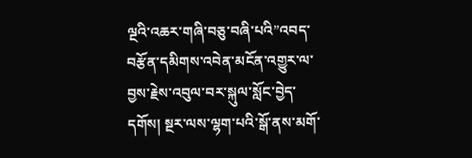ལྔའི་འཆར་གཞི་བཅུ་བཞི་པའི”འབད་བརྩོན་དམིགས་འབེན་མངོན་འགྱུར་ལ་བྱས་རྗེས་འབུལ་བར་སྐུལ་སློང་བྱེད་དགོས། སྔར་ལས་ལྷག་པའི་སྒོ་ནས་མགོ་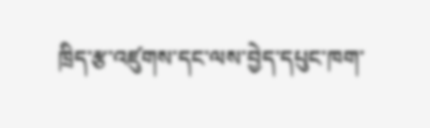ཁྲིད་རྩ་འཛུགས་དང་ལས་བྱེད་དཔུང་ཁག་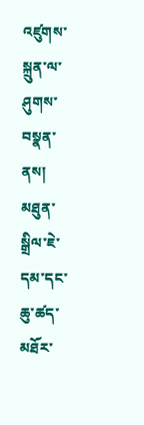འཛུགས་སྐྲུན་ལ་ཤུགས་བསྣན་ནས། མཐུན་སྒྲིལ་ཇེ་དམ་དང་ཆུ་ཚད་མཐོར་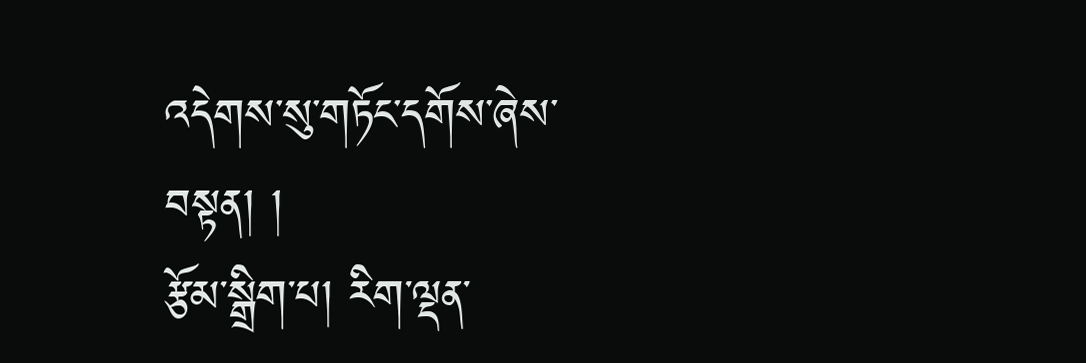འདེགས་སུ་གཏོང་དགོས་ཞེས་བསྟན། །
རྩོམ་སྒྲིག་པ། རིག་ལྡན་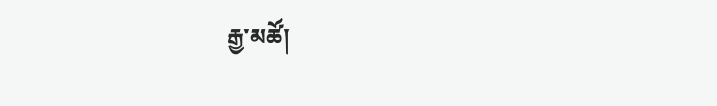རྒྱ་མཚོ།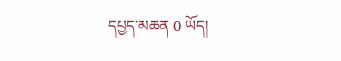དཔྱད་མཆན 0 ཡོད།